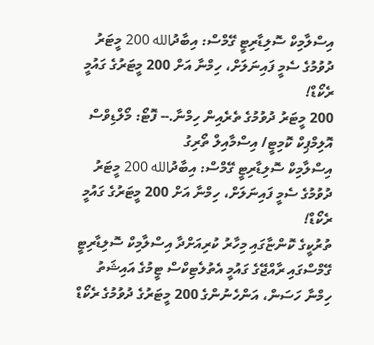އިސްލާމިކް ސޮލިޑާރިޓީ ގޭމްސް: އިބާދުالله 200 މީޓަރު ދުވުމުގެ ސެމީ ފައިނަލަށް، ހިމްނާ އަށް 200 މީޓަރުގެ ގައުމީ ރެކޯޑް!
200 މީޓަރު ދުވުމުގެ ތެރެއިން ހިމްނާ.-- ފޮޓޯ: މޯލްޑިވްސް އޮލިމްޕިކް ކޮމިޓީ/ އިސްމާއިލް ތޯރިގު
އިސްލާމިކް ސޮލިޑާރިޓީ ގޭމްސް: އިބާދުالله 200 މީޓަރު ދުވުމުގެ ސެމީ ފައިނަލަށް، ހިމްނާ އަށް 200 މީޓަރުގެ ގައުމީ ރެކޯޑް!
ތުރުކީގެ ކޮންޏާގައި މިހާރު ކުރިއަށްދާ އިސްލާމިކް ސޮލިޑާރިޓީ ގޭމްސްގައި ރާއްޖޭގެ ގައުމީ އެތުލެޓިކްސް ޓީމުގެ އައިޝަތު ހިމްނާ ހަސަން، އަންހެނުންގެ 200 މީޓަރުގެ ދުވުމުގެ ރެކޯޑް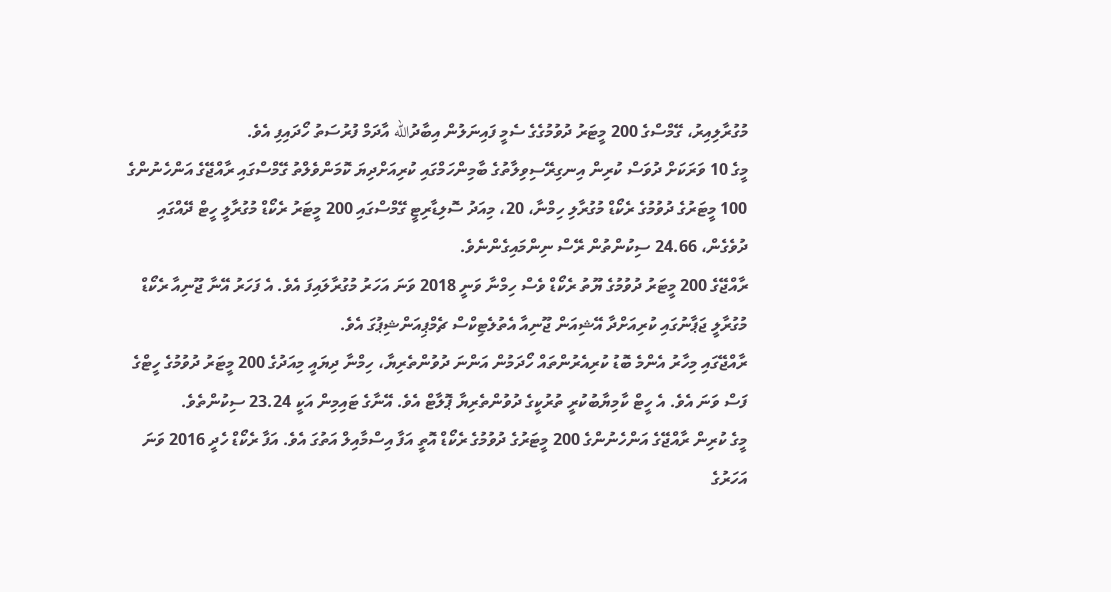މުގުރާލިއިރު، ގޭމްސްގެ 200 މީޓަރު ދުވުމުގެގެ ސެމީ ފައިނަލުން އިބާދުالله އާދަމް ފުރުސަތު ހޯދައިފި އެވެ.
މީގެ 10 ވަރަކަށް ދުވަސް ކުރިން އިނގިރޭސިވިލާތުގެ ބާމިންހަމްގައި ކުރިއަށްދިޔަ ކޮމަންވެލްތު ގޭމްސްގައި ރާއްޖޭގެ އަންހެނުންގެ 100 މީޓަރުގެ ދުވުމުގެ ރެކޯޑް މުގުރާލި ހިމްނާ، 20، މިއަދު ސޮލިޑާރިޓީ ގޭމްސްގައި 200 މީޓަރު ރެކޯޑް މުގުރާލީ ހީޓް ދޭއްގައި ދުވެގެން، 24.66 ސިކުންތުން ރޭސް ނިންމައިގެންނެވެ.
ރާއްޖޭގެ 200 މީޓަރު ދުވުމުގެ ޔޫތު ރެކޯޑް ވެސް ހިމްނާ ވަނީ 2018 ވަނަ އަހަރު މުގުރާލައިފަ އެވެ. އެ ފަހަރު އޭނާ ޖޫނިއާ ރެކޯޑް މުގުރާލީ ޖަޕާނުގައި ކުރިއަށްދާ އޭޝިއަން ޖޫނިއާ އެތުލެޓިކްސް ޗެމްޕިއަންޝިޕުގަ އެވެ.
ރާއްޖޭގައި މިހާރު އެންމެ ބޮޑު ކުރިއެރުންތައް ހޯދަމުން އަންނަ ދުވުންތެރިޔާ، ހިމްނާ ދިޔައީ މިއަދުގެ 200 މީޓަރު ދުވުމުގެ ހީޓްގެ ފަސް ވަނަ އެވެ. އެ ހީޓް ކާމިޔާބުކުރީ ތުރުކީގެ ދުވުންތެރިޔާ ޕޮލާޓް އެވެ. އޭނާގެ ޓައިމިން އަކީ 23.24 ސިކުންތެވެ.
މީގެ ކުރިން ރާއްޖޭގެ އަންހެނުންގެ 200 މީޓަރުގެ ދުވުމުގެ ރެކޯޑް އޮތީ އަފާ އިސްމާއިލް އަތުގަ އެވެ. އަފާ ރެކޯޑް ހެދީ 2016 ވަނަ އަހަރުގެ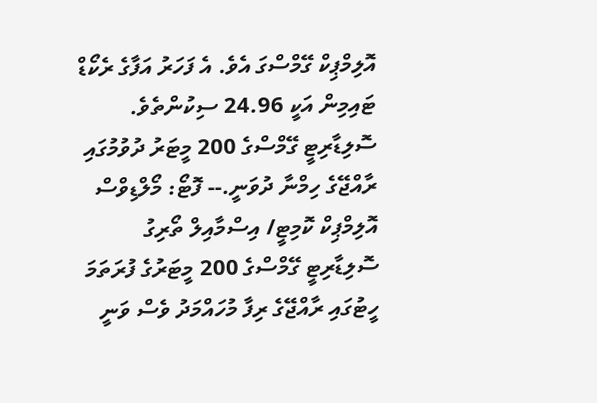އޮލިމްޕިކް ގޭމްސްގަ އެވެ. އެ ފަހަރު އަފާގެ ރެކޯޑް ޓައިމިން އަކީ 24.96 ސިކުންތެވެ.
ސޮލިޑާރިޓީ ގޭމްސްގެ 200 މީޓަރު ދުވުމުގައި ރާއްޖޭގެ ހިމްނާ ދުވަނީ.-- ފޮޓޯ: މޯލްޑިވްސް އޮލިމްޕިކް ކޮމިޓީ/ އިސްމާއިލް ތޯރިގު
ސޮލިޑާރިޓީ ގޭމްސްގެ 200 މީޓަރުގެ ފުރަތަމަ ހީޓުގައި ރާއްޖޭގެ ރިފާ މުހައްމަދު ވެސް ވަނީ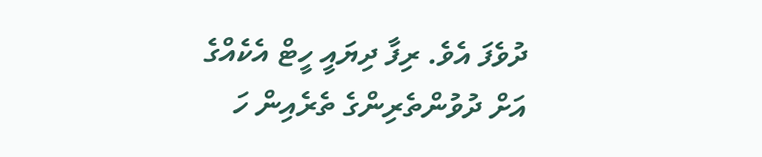ދުވެފަ އެވެ. ރިފާ ދިޔައީ ހީޓް އެކެއްގެ އަށް ދުވުންތެރިންގެ ތެރެއިން ހަ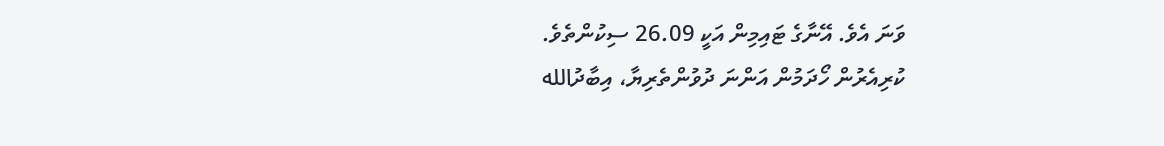ވަނަ އެވެ. އޭނާގެ ޓައިމިން އަކީ 26.09 ސިކުންތެވެ.
ކުރިއެރުން ހޯދަމުން އަންނަ ދުވުންތެރިޔާ، އިބާދުالله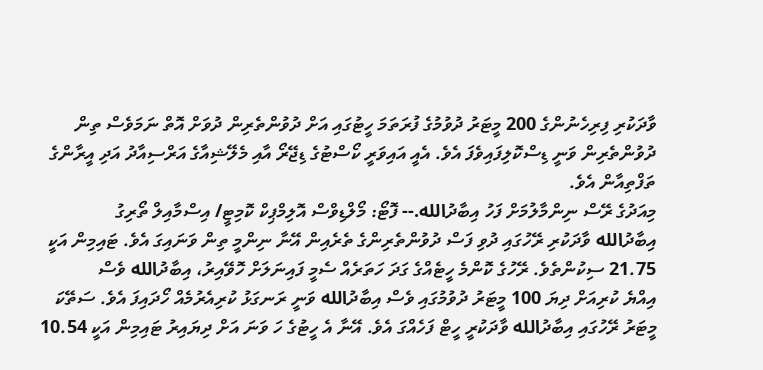ވާދަކުރި ފިރިހެނުންގެ 200 މީޓަރު ދުވުމުގެ ފުރަތަމަ ހީޓުގައި އަށް ދުވުންތެރިން ދުވަށް އޮތް ނަމަވެސް ތިން ދުވުންތެރިން ވަނީ ޑިސްކޮލިފައިވެފަ އެވެ. އެއީ އައިވަރީ ކޯސްޓުގެ ޑިޖޭރޯ އާއި މެލޭޝިއާގެ އަރްސިއާދު އަދި އީރާންގެ ތަފްތިއާން އެވެ.
މިއަދުގެ ރޭސް ނިންމާލުމަށް ފަހު އިބާދުالله.-- ފޮޓޯ: މޯލްޑިވްސް އޮލިމްޕިކް ކޮމިޓީ/ އިސްމާއިލް ތޯރިގު
އިބާދުالله ވާދަކުރި ރޭހުގައި ދުވި ފަސް ދުވުންތެރިންގެ ތެރެއިން އޭނާ ނިންމީ ތިން ވަނައިގަ އެވެ. ޓައިމިން އަކީ 21.75 ސިކުންތެވެ. ރޭހުގެ ކޮންމެ ހީޓެއްގެ ގަދަ ހަތަރެއް ސެމީ ފައިނަލަށް ހޮވޭއިރު، އިބާދުالله ވެސް
އިއްޔެ ކުރިއަށް ދިޔަ 100 މީޓަރު ދުވުމުގައި ވެސް އިބާދުالله ވަނީ ރަނގަޅު ކުރިއެރުމެއް ހޯދައިފަ އެވެ. ސަތޭކަ މީޓަރު ރޭހުގައި އިބާދުالله ވާދަކުރީ ހީޓް ފަހެއްގަ އެވެ. އޭނާ އެ ހީޓުގެ ހަ ވަނަ އަށް ދިޔައިރު ޓައިމިން އަކީ 10.54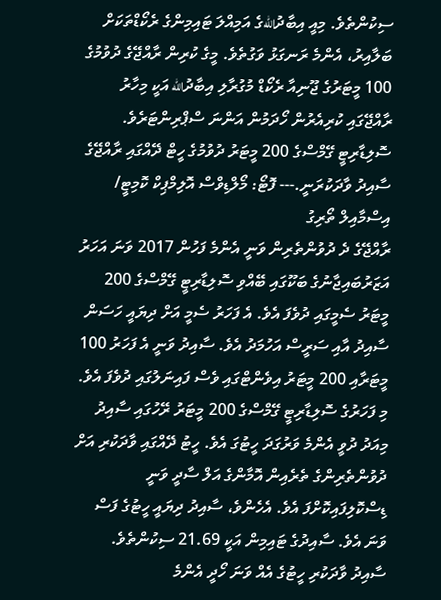ސިކުންތެވެ. މިއީ އިބާދުاللهގެ އަމިއްލަ ޓައިމިންގެ ރެކޯޑްތަކަށް ބަލާއިރު، އެންމެ ރަނގަޅު ވަގުތެވެ. މީގެ ކުރިން ރާއްޖޭގެ ދުވުމުގެ 100 މީޓަރުގެ ޖޫނިއާ ރެކޯޑް މުގުރާލި އިބާދުالله އަކީ މިހާރު ރާއްޖޭގައި ކުރިއެރުން ހޯދަމުން އަންނަ ސްޕްރިންޓަރެވެ.
ސޮލިޑާރިޓީ ގޭމްސްގެ 200 މީޓަރު ދުވުމުގެ ހީޓް ދޭއްގައި ރާއްޖޭގެ ސާއިދު ވާދަކުރަނީ.--- ފޮޓޯ: މޯލްޑިވްސް އޮލިމްޕިކް ކޮމިޓީ/ އިސްމާއިލް ތޯރިގު
ރާއްޖޭގެ ދެ ދުވުންތެރިން ވަނީ އެންމެ ފަހުން 2017 ވަނަ އަހަރު އަޒަރުބައިޖާނުގެ ބަކޫގައި ބޭއްވި ސޮލިޑާރިޓީ ގޭމްސްގެ 200 މީޓަރު ސެމީގައި ދުވެފަ އެވެ. އެ ފަހަރު ސެމީ އަށް ދިޔައީ ހަސަން ސާއިދު އާއި ސަރީސް އަހުމަދު އެވެ. ސާއިދު ވަނީ އެ ފަހަރު 100 މީޓަރާއި 200 މީޓަރު އިވެންޓްގައި ވެސް ފައިނަލުގައި ދުވެފަ އެވެ.
މި ފަހަރުގެ ސޮލިޑާރިޓީ ގޭމްސްގެ 200 މީޓަރު ރޭހުގައި ސާއިދު މިއަދު ދުވީ އެންމެ ވަރުގަދަ ހީޓުގަ އެވެ. ހީޓު ދޭއްގައި ވާދަކުރި އަށް ދުވުންތެރިންގެ ތެރެއިން އޮމާންގެ އަލް ސާދީ ވަނީ ޑިސްކޮލިފައިކޮށްފަ އެވެ. އެހެންވެ، ސާއިދު ދިޔައީ ހީޓުގެ ފަސް ވަނަ އެވެ. ސާއިދުގެ ޓައިމިން އަކީ 21.69 ސިކުންތެވެ.
ސާއިދު ވާދަކުރި ހީޓުގެ އެއް ވަނަ ހޯދީ އެންމެ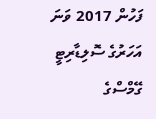ފަހުން 2017 ވަނަ އަހަރުގެ ސޮލިޑާރިޓީ ގޭމްސްގެ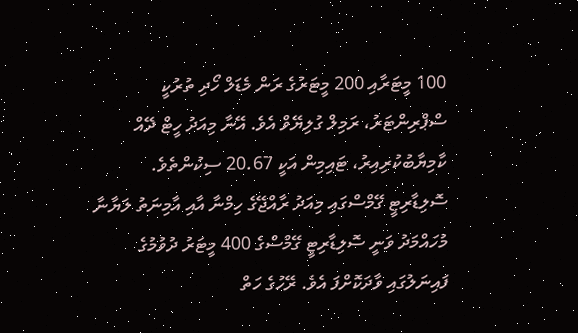100 މީޓަރާއި 200 މީޓަރުގެ ރަން މެޑަލް ހޯދި ތުރުކީ ސްޕްރިންޓަރު، ރަމިލް ގުލިޔޭވް އެވެ. އޭނާ މިއަދު ހީޓް ދޭއް ކާމިޔާބުކުރިއިރު، ޓައިމިން އަކީ 20.67 ސިކުންތެވެ.
ސޮލިޑާރިޓީ ގޭމްސްގައި މިއަދު ރާއްޖޭގެ ހިމްނާ އާއި އާމިނަތު ލަޔާނާ މުހައްމަދު ވަނީ ސޮލިޑާރިޓީ ގޭމްސްގެ 400 މީޓަރު ދުވުމުގެ ފައިނަލުގައި ވާދަކޮށްފަ އެވެ. ރޭހުގެ ހަތް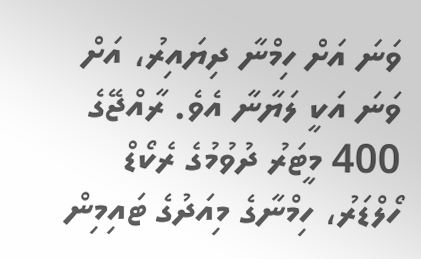ވަނަ އަށް ހިމްނާ ދިޔައިރު، އަށް ވަނަ އަކީ ލަޔާނާ އެވެ. ރާއްޖޭގެ 400 މީޓަރު ދުވުމުގެ ރެކޯޑް ހޯލްޑަރު، ހިމްނާގެ މިއަދުގެ ޓައިމިން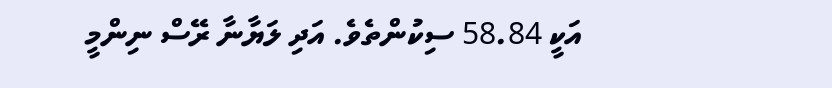އަކީ 58.84 ސިކުންތެވެ. އަދި ލަޔާނާ ރޭސް ނިންމީ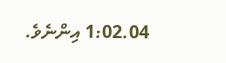1:02.04 އިންނެވެ.